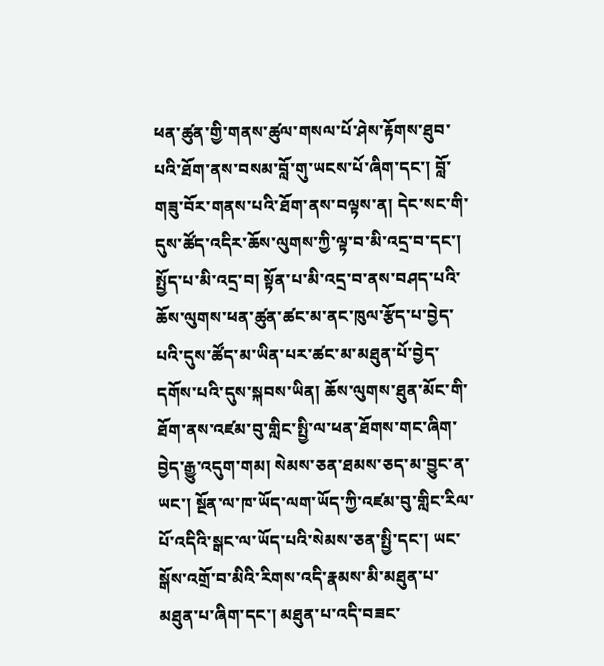ཕན་ཚུན་གྱི་གནས་ཚུལ་གསལ་པོ་ཤེས་རྟོགས་ཐུབ་པའི་ཐོག་ནས་བསམ་བློ་གུ་ཡངས་པོ་ཞིག་དང་། བློ་གཟུ་བོར་གནས་པའི་ཐོག་ནས་བལྟས་ན། དེང་སང་གི་དུས་ཚོད་འདིར་ཆོས་ལུགས་ཀྱི་ལྟ་བ་མི་འདྲ་བ་དང་། སྤྱོད་པ་མི་འདྲ་བ། སྟོན་པ་མི་འདྲ་བ་ནས་བཤད་པའི་ཆོས་ལུགས་ཕན་ཚུན་ཚང་མ་ནང་ཁུལ་རྩོད་པ་བྱེད་པའི་དུས་ཚོད་མ་ཡིན་པར་ཚང་མ་མཐུན་པོ་བྱེད་དགོས་པའི་དུས་སྐབས་ཡིན། ཆོས་ལུགས་ཐུན་མོང་གི་ཐོག་ནས་འཛམ་བུ་གླིང་སྤྱི་ལ་ཕན་ཐོགས་གང་ཞིག་བྱེད་རྒྱུ་འདུག་གམ། སེམས་ཅན་ཐམས་ཅད་མ་བྱུང་ན་ཡང་། སྔོན་ལ་ཁ་ཡོད་ལག་ཡོད་ཀྱི་འཛམ་བུ་གླིང་རིལ་པོ་འདིའི་སྒང་ལ་ཡོད་པའི་སེམས་ཅན་སྤྱི་དང་། ཡང་སྒོས་འགྲོ་བ་མིའི་རིགས་འདི་རྣམས་མི་མཐུན་པ་མཐུན་པ་ཞིག་དང་། མཐུན་པ་འདི་བཟང་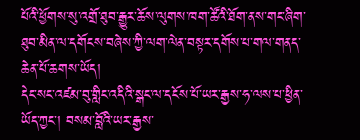པོའི་ཕྱོགས་སུ་འགྲོ་ཐུབ་རྒྱུར་ཆོས་ལུགས་ཁག་ཚོའི་ཐོག་ནས་གང་ཞིག་ཐུབ་མིན་ལ་དགོངས་བཞེས་ཀྱི་ལག་ལེན་བསྟར་དགོས་པ་གལ་གནད་ཆེན་པོ་ཆགས་ཡོད།
དེང་སང་འཛམ་བུ་གླིང་འདིའི་སྒང་ལ་དངོས་པོ་ཡར་རྒྱས་ཧ་ལས་པ་ཕྱིན་ཡོད་ཀྱང་། བསམ་བློའི་ཡར་རྒྱས་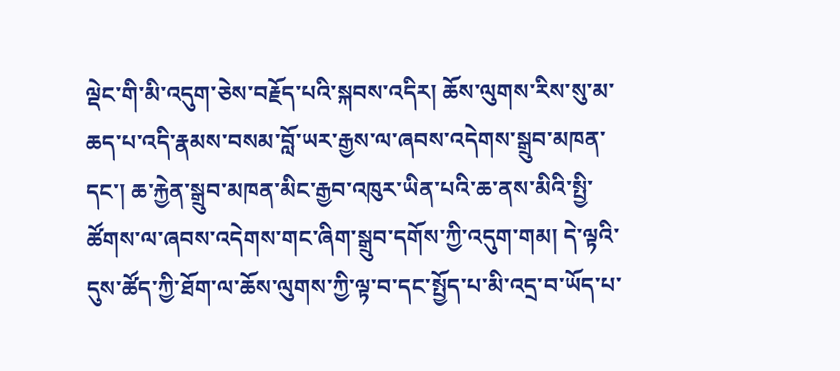ལྡེང་གི་མི་འདུག་ཅེས་བརྗོད་པའི་སྐབས་འདིར། ཆོས་ལུགས་རིས་སུ་མ་ཆད་པ་འདི་རྣམས་བསམ་བློ་ཡར་རྒྱས་ལ་ཞབས་འདེགས་སྒྲུབ་མཁན་དང་། ཆ་རྐྱེན་སྒྲུབ་མཁན་མིང་རྒྱབ་འཁུར་ཡིན་པའི་ཆ་ནས་མིའི་སྤྱི་ཚོགས་ལ་ཞབས་འདེགས་གང་ཞིག་སྒྲུབ་དགོས་ཀྱི་འདུག་གམ། དེ་ལྟའི་དུས་ཚོད་ཀྱི་ཐོག་ལ་ཆོས་ལུགས་ཀྱི་ལྟ་བ་དང་སྤྱོད་པ་མི་འདྲ་བ་ཡོད་པ་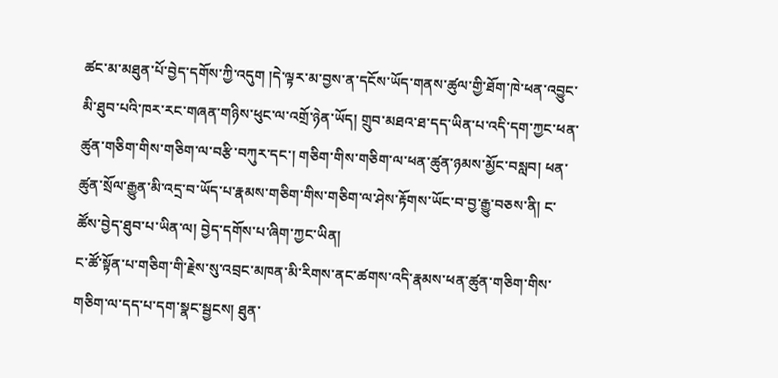ཚང་མ་མཐུན་པོ་བྱེད་དགོས་ཀྱི་འདུག །དེ་ལྟར་མ་བྱས་ན་དངོས་ཡོད་གནས་ཚུལ་གྱི་ཐོག་ཁེ་ཕན་འབྱུང་མི་ཐུབ་པའི་ཁར་རང་གཞན་གཉིས་ཕུང་ལ་འགྲོ་ཉེན་ཡོད། གྲུབ་མཐའ་ཐ་དད་ཡིན་པ་འདི་དག་ཀྱང་ཕན་ཚུན་གཅིག་གིས་གཅིག་ལ་བརྩི་བཀུར་དང་། གཅིག་གིས་གཅིག་ལ་ཕན་ཚུན་ཉམས་མྱོང་བསླབ། ཕན་ཚུན་སྲོལ་རྒྱུན་མི་འདྲ་བ་ཡོད་པ་རྣམས་གཅིག་གིས་གཅིག་ལ་ཤེས་རྟོགས་ཡོང་བ་བྱ་རྒྱུ་བཅས་ནི། ང་ཚོས་བྱེད་ཐུབ་པ་ཡིན་ལ། བྱེད་དགོས་པ་ཞིག་ཀྱང་ཡིན།
ང་ཚོ་སྟོན་པ་གཅིག་གི་རྗེས་སུ་འབྲང་མཁན་མི་རིགས་ནང་ཚགས་འདི་རྣམས་ཕན་ཚུན་གཅིག་གིས་གཅིག་ལ་དད་པ་དག་སྣང་སྦྱངས། ཐུན་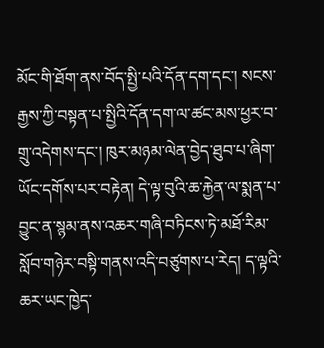མོང་གི་ཐོག་ནས་བོད་སྤྱི་པའི་དོན་དག་དང་། སངས་རྒྱས་ཀྱི་བསྟན་པ་སྤྱིའི་དོན་དག་ལ་ཚང་མས་ཕྱར་བ་གྲུ་འདེགས་དང་། ཁུར་མཉམ་ལེན་བྱེད་ཐུབ་པ་ཞིག་ཡོང་དགོས་པར་བརྟེན། དེ་ལྟ་བུའི་ཆ་རྐྱེན་ལ་སྨན་པ་བྱུང་ན་སྙམ་ནས་འཆར་གཞི་བཏིངས་ཏེ་མཐོ་རིམ་སློབ་གཉེར་བསྟི་གནས་འདི་བཙུགས་པ་རེད། ད་ལྟའི་ཆར་ཡང་ཁྱེད་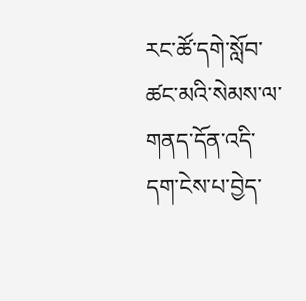རང་ཚོ་དགེ་སློབ་ཚང་མའི་སེམས་ལ་གནད་དོན་འདི་དག་ངེས་པ་བྱེད་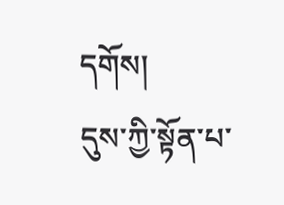དགོས།
དུས་ཀྱི་སྟོན་པ་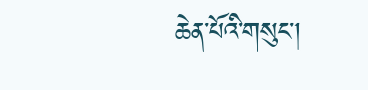ཆེན་པོའི་གསུང་།